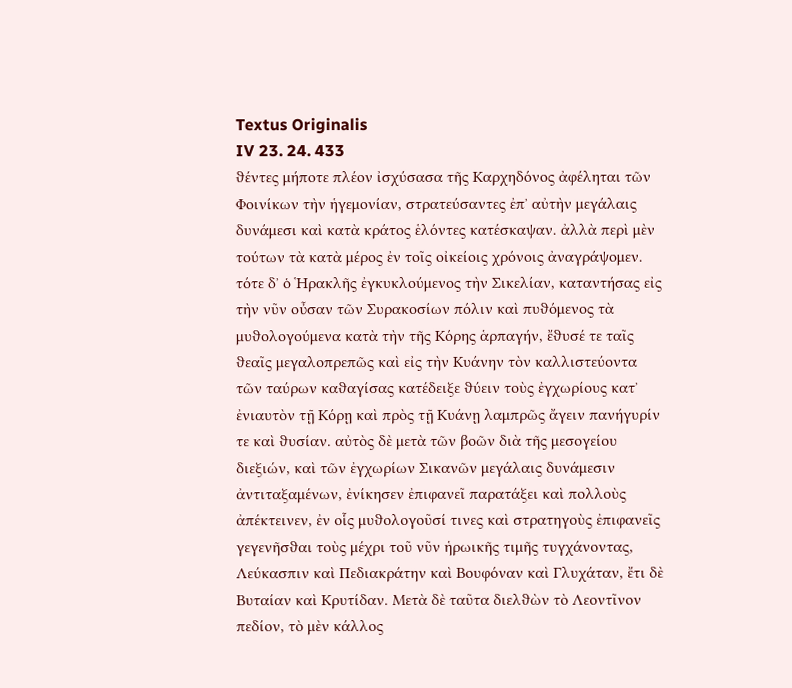Textus Originalis
IV 23. 24. 433
ϑέντες μήποτε πλέον ἰσχύσασα τῆς Καρχηδόνος ἀφέληται τῶν Φοινίκων τὴν ἡγεμονίαν, στρατεύσαντες ἐπ᾽ αὐτὴν μεγάλαις δυνάμεσι καὶ κατὰ κράτος ἑλόντες κατέσκαψαν. ἀλλὰ περὶ μὲν τούτων τὰ κατὰ μέρος ἐν τοῖς οἰκείοις χρόνοις ἀναγράψομεν. τότε δ᾽ ὁ Ἡρακλῆς ἐγκυκλούμενος τὴν Σικελίαν, καταντήσας εἰς τὴν νῦν οὖσαν τῶν Συρακοσίων πόλιν καὶ πυϑόμενος τὰ μυϑολογούμενα κατὰ τὴν τῆς Κόρης ἁρπαγήν, ἔϑυσέ τε ταῖς ϑεαῖς μεγαλοπρεπῶς καὶ εἰς τὴν Κυάνην τὸν καλλιστεύοντα τῶν ταύρων καϑαγίσας κατέδειξε ϑύειν τοὺς ἐγχωρίους κατ᾽ ἐνιαυτὸν τῇ Κόρῃ καὶ πρὸς τῇ Κυάνῃ λαμπρῶς ἄγειν πανήγυρίν τε καὶ ϑυσίαν. αὐτὸς δὲ μετὰ τῶν βοῶν διὰ τῆς μεσογείου διεξιών, καὶ τῶν ἐγχωρίων Σικανῶν μεγάλαις δυνάμεσιν ἀντιταξαμένων, ἐνίκησεν ἐπιφανεῖ παρατάξει καὶ πολλοὺς ἀπέκτεινεν, ἐν οἷς μυϑολογοῦσί τινες καὶ στρατηγοὺς ἐπιφανεῖς γεγενῆσϑαι τοὺς μέχρι τοῦ νῦν ἡρωικῆς τιμῆς τυγχάνοντας, Λεύκασπιν καὶ Πεδιακράτην καὶ Βουφόναν καὶ Γλυχάταν, ἔτι δὲ Βυταίαν καὶ Κρυτίδαν. Μετὰ δὲ ταῦτα διελϑὼν τὸ Λεοντῖνον πεδίον, τὸ μὲν κάλλος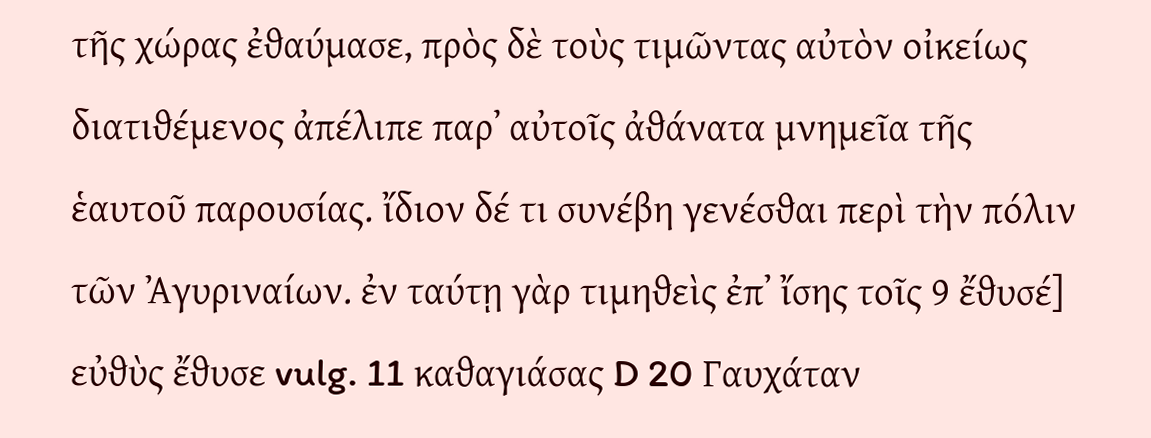τῆς χώρας ἐϑαύμασε, πρὸς δὲ τοὺς τιμῶντας αὐτὸν οἰκείως διατιϑέμενος ἀπέλιπε παρ᾽ αὐτοῖς ἀϑάνατα μνημεῖα τῆς ἑαυτοῦ παρουσίας. ἴδιον δέ τι συνέβη γενέσϑαι περὶ τὴν πόλιν τῶν Ἀγυριναίων. ἐν ταύτῃ γὰρ τιμηϑεὶς ἐπ᾽ ἴσης τοῖς 9 ἔϑυσέ] εὐϑὺς ἔϑυσε vulg. 11 καϑαγιάσας D 20 Γαυχάταν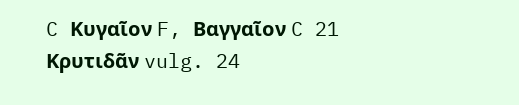C Κυγαῖον F, Βαγγαῖον C 21 Κρυτιδᾶν vulg. 24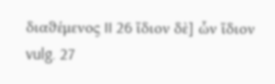διαϑέμενος II 26 ἴδιον δὲ] ὧν ἴδιον vulg. 27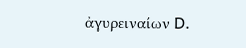ἀγυρειναίων D.